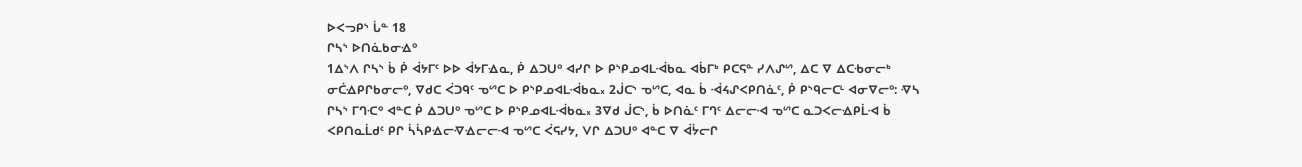ᐅᐸᓓᑭᔅ ᒑᓐ 18
ᒋᓴᔅ ᐅᑎᓈᑲᓂᐎᐤ
1ᐃᔅᐱ ᒋᓴᔅ ᑳ ᑮ ᐋᔭᒥᑦ ᐅᐅ ᐋᔭᒥᐎᓇ, ᑮ ᐃᑐᑌᐤ ᐊᓯᒋ ᐅ ᑭᔅᑭᓄᐊᒪᐙᑲᓇ ᐊᑳᒥᒃ ᑭᑕᕋᓐ ᓯᐱᔑᔥ, ᐃᑕ ᐁ ᐃᑕᑾᓂᓕᒃ ᓂᑖᐎᑭᒋᑲᓂᓕᐤ, ᐁᑯᑕ ᐹᑐᑫᑦ ᓀᔥᑕ ᐅ ᑭᔅᑭᓄᐊᒪᐙᑲᓇ᙮ 2ᒎᑕᔅ ᓀᔥᑕ, ᐊᓇ ᑳ ᐙᔦᔑᐸᑭᑎᓈᑦ, ᑮ ᑭᔅᑫᓕᑕᒻ ᐊᓂᐁᓕᐤ: ᐌᓴ ᒋᓴᔅ ᒥᒉᑡᐤ ᐊᓐᑕ ᑮ ᐃᑐᑌᐤ ᓀᔥᑕ ᐅ ᑭᔅᑭᓄᐊᒪᐙᑲᓇ᙮ 3ᐁᑯ ᒎᑕᔅ, ᑳ ᐅᑎᓈᑦ ᒥᒉᑦ ᐃᓕᓕᐗ ᓀᔥᑕ ᓇᑐᐸᓕᐎᑭᒫᐗ ᑳ ᐸᑭᑎᓇᒫᑯᑦ ᑭᒋ ᓵᓵᑭᐎᓕᐌᐎᓕᓕᐗ ᓀᔥᑕ ᐹᕋᓯᔭ, ᐯᒋ ᐃᑐᑌᐤ ᐊᓐᑕ ᐁ ᐋᔮᓕᒋ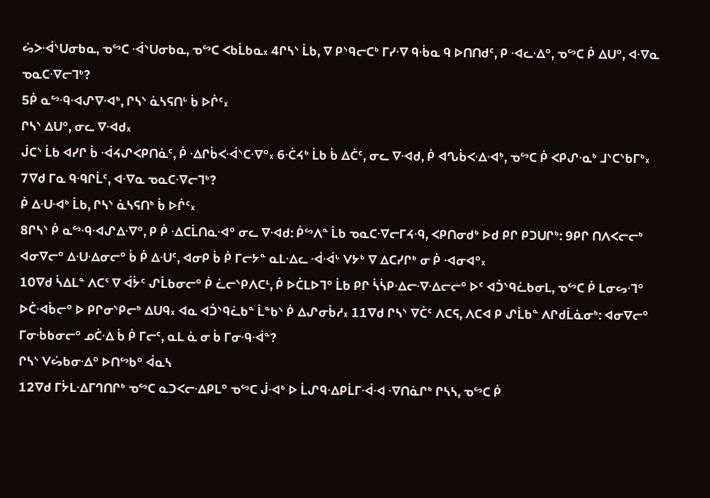ᔖᐳᐙᔅᑌᓂᑲᓇ, ᓀᔥᑕ ᐙᔅᑌᓂᑲᓇ, ᓀᔥᑕ ᐸᑲᒫᑲᓇ᙮ 4ᒋᓴᔅ ᒫᑲ, ᐁ ᑭᔅᑫᓕᑕᒃ ᒥᓯᐌ ᑫᒀᓇ ᑫ ᐅᑎᑎᑯᑦ, ᑭ ᐗᓚᐎᐤ, ᓀᔥᑕ ᑮ ᐃᑌᐤ, ᐊᐌᓇ ᓀᓇᑕᐌᓕᒣᒃ?
5ᑮ ᓇᔥᑴᐗᔑᐁᐗᒃ, ᒋᓴᔅ ᓈᓴᕋᑎᒡ ᑳ ᐅᒌᑦ᙮
ᒋᓴᔅ ᐃᑌᐤ, ᓂᓚ ᐁᐗᑯ᙮
ᒎᑕᔅ ᒫᑲ ᐊᓯᒋ ᑳ ᐙᔦᔑᐸᑭᑎᓈᑦ, ᑮ ᐎᒋᑳᐸᐙᔅᑕᐌᐤ᙮ 6ᑣᔦᒃ ᒫᑲ ᑳ ᐃᑖᑦ, ᓂᓚ ᐁᐗᑯ, ᑮ ᐊᔐᑳᐸᐎᐗᒃ, ᓀᔥᑕ ᑮ ᐸᑭᔑᓋᒃ ᒧᔅᑕᔅᑲᒥᒃ᙮ 7ᐁᑯ ᒥᓇ ᑫᑴᒋᒫᑦ, ᐊᐌᓇ ᓀᓇᑕᐌᓕᒣᒃ?
ᑮ ᐃᑗᐗᒃ ᒫᑲ, ᒋᓴᔅ ᓈᓴᕋᑎᒃ ᑳ ᐅᒌᑦ᙮
8ᒋᓴᔅ ᑮ ᓇᔥᑴᐗᔑᐃᐌᐤ, ᑭ ᑮ ᐎᑕᒫᑎᓇᐗᐤ ᓂᓚ ᐁᐗᑯ: ᑮᔥᐱᓐ ᒫᑲ ᓀᓇᑕᐌᓕᒥᔦᑴ, ᐸᑭᑎᓂᑯᒃ ᐅᑯ ᑭᒋ ᑭᑐᑌᒋᒃ: 9ᑭᒋ ᑎᐱᐸᓕᓕᒃ ᐊᓂᐁᓕᐤ ᐃᑗᐎᓂᓕᐤ ᑳ ᑮ ᐃᑗᑦ, ᐊᓂᑭ ᑳ ᑮ ᒥᓕᔭᓐ ᓇᒪᐎᓚ ᐙᐙᒡ ᐯᔭᒃ ᐁ ᐃᑕᓯᒋᒃ ᓂ ᑮ ᐗᓂᐊᐤ᙮
10ᐁᑯ ᓵᐃᒪᓐ ᐱᑕᕐ ᐁ ᐋᔮᑦ ᔑᒫᑲᓂᓕᐤ ᑮ ᓛᓕᔅᑭᐱᑕᒻ, ᑮ ᐅᑖᒪᐅᒣᐤ ᒫᑲ ᑭᒋ ᓵᓵᑭᐎᓕᐌᐎᓕᓕᐤ ᐅᑦ ᐊᑑᔅᑫᓛᑲᓂᒪ, ᓀᔥᑕ ᑮ ᒪᓂᔕᒬᐤ ᐅᑖᐗᑳᓕᐤ ᐅ ᑭᒋᓂᔅᑭᓕᒃ ᐃᑌᑫ᙮ ᐊᓇ ᐊᑑᔅᑫᓛᑲᓐ ᒫᓐᑲᔅ ᑮ ᐃᔑᓂᑳᓱ᙮ 11ᐁᑯ ᒋᓴᔅ ᐁᑖᑦ ᐱᑕᕋ, ᐱᑕᐊ ᑭ ᔑᒫᑲᓐ ᐱᒋᑯᒫᓈᓂᒃ: ᐊᓂᐁᓕᐤ ᒥᓂᒀᑲᓂᓕᐤ ᓄᑖᐎ ᑳ ᑮ ᒥᓕᑦ, ᓇᒪ ᓈ ᓂ ᑳ ᒥᓂᑴᐙᓐ?
ᒋᓴᔅ ᐯᔖᑲᓂᐎᐤ ᐅᑎᔥᑲᐤ ᐋᓇᓴ
12ᐁᑯ ᒥᔮᒪᐎᒥᒉᑎᒋᒃ ᓀᔥᑕ ᓇᑐᐸᓕᐎᑭᒪᐤ ᓀᔥᑕ ᒎᐗᒃ ᐅ ᒫᔑᑫᐎᑭᒫᒥᐙᐗ ᐌᑎᓈᒋᒃ ᒋᓴᓴ, ᓀᔥᑕ ᑮ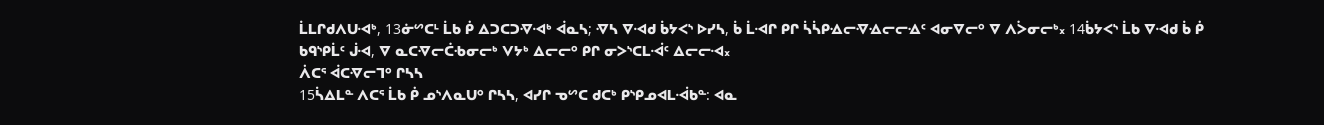ᒫᒪᒋᑯᐱᑌᐗᒃ, 13ᓃᔥᑕᒻ ᒫᑲ ᑮ ᐃᑐᑕᑐᐌᐗᒃ ᐋᓇᓴ; ᐌᓴ ᐁᐗᑯ ᑳᔭᐸᔅ ᐅᓯᓴ, ᑳ ᒫᐗᒋ ᑭᒋ ᓵᓵᑭᐎᓕᐌᐎᓕᓕᐎᑦ ᐊᓂᐁᓕᐤ ᐁ ᐱᐴᓂᓕᒃ᙮ 14ᑳᔭᐸᔅ ᒫᑲ ᐁᐗᑯ ᑳ ᑮ ᑲᑫᔅᑭᒫᑦ ᒎᐗ, ᐁ ᓇᑕᐌᓕᑖᑾᓂᓕᒃ ᐯᔭᒃ ᐃᓕᓕᐤ ᑭᒋ ᓂᐳᔅᑕᒪᐙᑦ ᐃᓕᓕᐗ᙮
ᐲᑕᕐ ᐋᑕᐌᓕᒣᐤ ᒋᓴᓴ
15ᓵᐃᒪᓐ ᐱᑕᕐ ᒫᑲ ᑮ ᓄᔅᐱᓇᑌᐤ ᒋᓴᓴ, ᐊᓯᒋ ᓀᔥᑕ ᑯᑕᒃ ᑭᔅᑭᓄᐊᒪᐙᑲᓐ: ᐊᓇ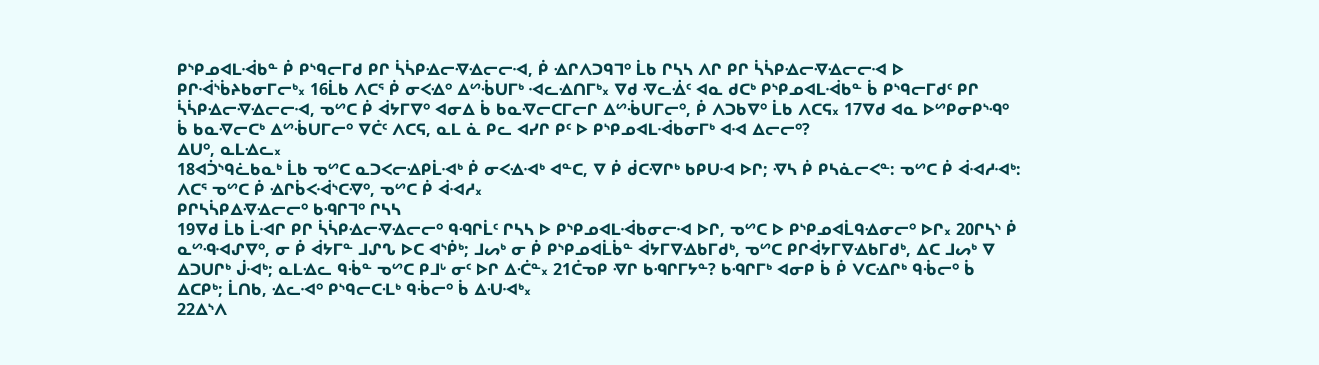ᑭᔅᑭᓄᐊᒪᐙᑲᓐ ᑮ ᑭᔅᑫᓕᒥᑯ ᑭᒋ ᓵᓵᑭᐎᓕᐌᐎᓕᓕᐗ, ᑮ ᐎᒋᐱᑐᑫᒣᐤ ᒫᑲ ᒋᓴᓴ ᐱᒋ ᑭᒋ ᓵᓵᑭᐎᓕᐌᐎᓕᓕᐗ ᐅ ᑭᒋᐙᔅᑳᔨᑲᓂᒥᓕᒃ᙮ 16ᒫᑲ ᐱᑕᕐ ᑮ ᓂᐸᐎᐤ ᐃᔥᒀᑌᒥᒃ ᐗᓚᐎᑎᒥᒃ᙮ ᐁᑯ ᐌᓚᐐᑦ ᐊᓇ ᑯᑕᒃ ᑭᔅᑭᓄᐊᒪᐙᑲᓐ ᑳ ᑭᔅᑫᓕᒥᑯᑦ ᑭᒋ ᓵᓵᑭᐎᓕᐌᐎᓕᓕᐗ, ᓀᔥᑕ ᑮ ᐋᔭᒥᐁᐤ ᐊᓂᐃ ᑳ ᑲᓇᐌᓕᑕᒥᓕᒋ ᐃᔥᒀᑌᒥᓕᐤ, ᑮ ᐱᑐᑲᐁᐤ ᒫᑲ ᐱᑕᕋ᙮ 17ᐁᑯ ᐊᓇ ᐅᔥᑭᓂᑭᔅᑴᐤ ᑳ ᑲᓇᐌᓕᑕᒃ ᐃᔥᒀᑌᒥᓕᐤ ᐁᑖᑦ ᐱᑕᕋ, ᓇᒪ ᓈ ᑭᓚ ᐊᓯᒋ ᑭᑦ ᐅ ᑭᔅᑭᓄᐊᒪᐙᑲᓂᒥᒃ ᐊᐗ ᐃᓕᓕᐤ?
ᐃᑌᐤ, ᓇᒪᐎᓚ᙮
18ᐊᑑᔅᑫᓛᑲᓇᒃ ᒫᑲ ᓀᔥᑕ ᓇᑐᐸᓕᐎᑭᒫᐗᒃ ᑮ ᓂᐸᐎᐗᒃ ᐊᓐᑕ, ᐁ ᑮ ᑰᑕᐌᒋᒃ ᑲᑭᑌᐗ ᐅᒋ; ᐌᓴ ᑮ ᑭᓴᓈᓕᐸᓐ: ᓀᔥᑕ ᑮ ᐋᐗᓱᐗᒃ: ᐱᑕᕐ ᓀᔥᑕ ᑮ ᐎᒋᑳᐸᐙᔅᑕᐌᐤ, ᓀᔥᑕ ᑮ ᐋᐗᓱ᙮
ᑭᒋᓴᓵᑭᐃᐌᐎᓕᓕᐤ ᑲᑴᒋᒣᐤ ᒋᓴᓴ
19ᐁᑯ ᒫᑲ ᒫᐗᒋ ᑭᒋ ᓵᓵᑭᐎᓕᐌᐎᓕᓕᐤ ᑫᑴᒋᒫᑦ ᒋᓴᓴ ᐅ ᑭᔅᑭᓄᐊᒪᐙᑲᓂᓕᐗ ᐅᒋ, ᓀᔥᑕ ᐅ ᑭᔅᑭᓄᐊᒫᑫᐎᓂᓕᐤ ᐅᒋ᙮ 20ᒋᓴᔅ ᑮ ᓇᔥᑴᐗᔑᐁᐤ, ᓂ ᑮ ᐋᔭᒥᓐ ᒧᔑᔐ ᐅᑕ ᐊᔅᑮᒃ; ᒧᔕᒃ ᓂ ᑮ ᑭᔅᑭᓄᐊᒫᑳᓐ ᐋᔭᒥᐁᐎᑲᒥᑯᒃ, ᓀᔥᑕ ᑭᒋᐋᔭᒥᐁᐎᑲᒥᑯᒃ, ᐃᑕ ᒧᔕᒃ ᐁ ᐃᑐᑌᒋᒃ ᒎᐗᒃ; ᓇᒪᐎᓚ ᑫᒀᓐ ᓀᔥᑕ ᑭᒧᒡ ᓂᑦ ᐅᒋ ᐃᑣᓐ᙮ 21ᑖᓀᑭ ᐌᒋ ᑲᑴᒋᒥᔭᓐ? ᑲᑴᒋᒥᒃ ᐊᓂᑭ ᑳ ᑮ ᐯᑕᐎᒋᒃ ᑫᒀᓕᐤ ᑳ ᐃᑕᑭᒃ; ᒫᑎᑲ, ᐎᓚᐗᐤ ᑭᔅᑫᓕᑕᒶᒃ ᑫᒀᓕᐤ ᑳ ᐃᑗᐗᒃ᙮
22ᐃᔅᐱ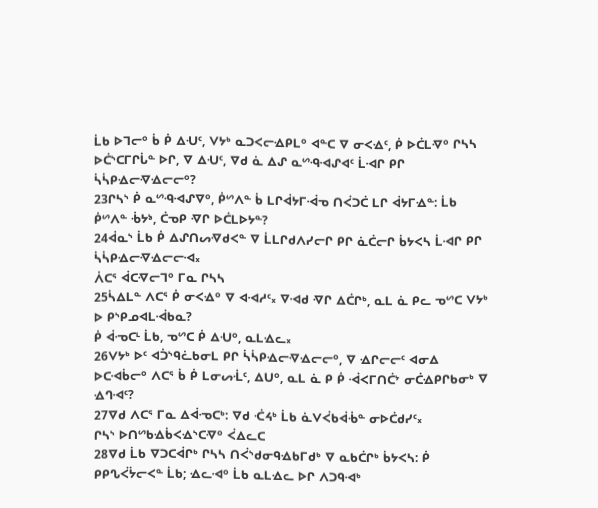ᒫᑲ ᐅᒣᓕᐤ ᑳ ᑮ ᐃᑗᑦ, ᐯᔭᒃ ᓇᑐᐸᓕᐎᑭᒪᐤ ᐊᓐᑕ ᐁ ᓂᐸᐎᑦ, ᑮ ᐅᑖᒪᐌᐤ ᒋᓴᓴ ᐅᑖᔅᑕᒥᒋᒑᓐ ᐅᒋ, ᐁ ᐃᑗᑦ, ᐁᑯ ᓈ ᐃᔑ ᓇᔥᑴᐗᔑᐊᑦ ᒫᐗᒋ ᑭᒋ ᓵᓵᑭᐎᓕᐌᐎᓕᓕᐤ?
23ᒋᓴᔅ ᑮ ᓇᔥᑴᐗᔑᐁᐤ, ᑮᔥᐱᓐ ᑳ ᒪᒋᐋᔭᒥᐙᓀ ᑎᐹᑐᑖ ᒪᒋ ᐋᔭᒥᐎᓐ: ᒫᑲ ᑮᔥᐱᓐ ᒀᔭᔉ, ᑖᓀᑭ ᐌᒋ ᐅᑖᒪᐅᔭᓐ?
24ᐋᓇᔅ ᒫᑲ ᑮ ᐃᔑᑎᔕᐌᑯᐸᓐ ᐁ ᒫᒪᒋᑯᐱᓯᓕᒋ ᑭᒋ ᓈᑖᓕᒋ ᑳᔭᐸᓴ ᒫᐗᒋ ᑭᒋ ᓵᓵᑭᐎᓕᐌᐎᓕᓕᐗ᙮
ᐲᑕᕐ ᐋᑕᐌᓕᒣᐤ ᒥᓇ ᒋᓴᓴ
25ᓵᐃᒪᓐ ᐱᑕᕐ ᑮ ᓂᐸᐎᐤ ᐁ ᐊᐗᓱᑦ᙮ ᐁᐗᑯ ᐌᒋ ᐃᑖᒋᒃ, ᓇᒪ ᓈ ᑭᓚ ᓀᔥᑕ ᐯᔭᒃ ᐅ ᑭᔅᑭᓄᐊᒪᐙᑲᓇ?
ᑮ ᐋᓉᑕᒻ ᒫᑲ, ᓀᔥᑕ ᑮ ᐃᑗᐤ, ᓇᒪᐎᓚ᙮
26ᐯᔭᒃ ᐅᑦ ᐊᑑᔅᑫᓛᑲᓂᒪ ᑭᒋ ᓵᓵᑭᐎᓕᐌᐎᓕᓕᐤ, ᐁ ᐎᒋᓕᓕᑦ ᐊᓂᐃ ᐅᑕᐗᑳᓕᐤ ᐱᑕᕐ ᑳ ᑮ ᒪᓂᔕᒸᑦ, ᐃᑌᐤ, ᓇᒪ ᓈ ᑭ ᑮ ᐙᐸᒥᑎᑖᔾ ᓂᑖᐎᑭᒋᑲᓂᒃ ᐁ ᐎᒉᐗᑦ?
27ᐁᑯ ᐱᑕᕐ ᒥᓇ ᐃᐋᓉᑕᒃ: ᐁᑯ ᑣᔦᒃ ᒫᑲ ᓈᐯᐹᑲᐋᒀᓐ ᓂᐅᑖᑯᓯᑦ᙮
ᒋᓴᔅ ᐅᑎᔥᑲᐎᑳᐸᐎᔅᑕᐌᐤ ᐹᐃᓚᑕ
28ᐁᑯ ᒫᑲ ᐁᑐᑕᐋᒋᒃ ᒋᓴᓴ ᑎᐹᔅᑯᓂᑫᐎᑲᒥᑯᒃ ᐁ ᓇᑲᑖᒋᒃ ᑳᔭᐸᓴ: ᑮ ᑭᑭᔐᐹᔮᓕᐸᓐ ᒫᑲ; ᐎᓚᐗᐤ ᒫᑲ ᓇᒪᐎᓚ ᐅᒋ ᐱᑐᑫᐗᒃ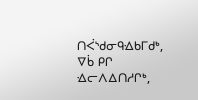ᑎᐹᔅᑯᓂᑫᐎᑲᒥᑯᒃ, ᐁᑳ ᑭᒋ ᐎᓕᐱᐃᑎᓱᒋᒃ,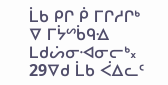ᒫᑲ ᑭᒋ ᑮ ᒥᒋᓱᒋᒃ ᐁ ᒥᔮᔥᑳᑫᐎ ᒪᑯᔖᓂᐗᓂᓕᒃ᙮ 29ᐁᑯ ᒫᑲ ᐹᐃᓚᑦ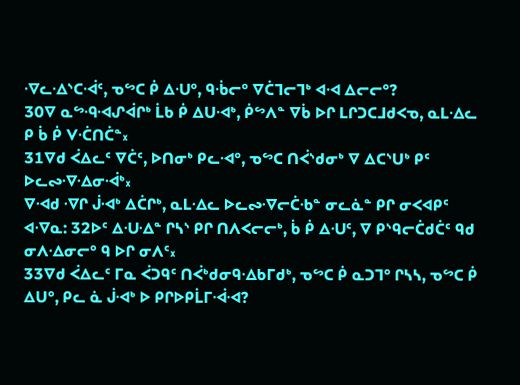ᐌᓚᐎᔅᑕᐙᑦ, ᓀᔥᑕ ᑮ ᐃᑗᐤ, ᑫᒀᓕᐤ ᐁᑖᒣᓕᒣᒃ ᐊᐗ ᐃᓕᓕᐤ?
30ᐁ ᓇᔥᑴᐗᔑᐋᒋᒃ ᒫᑲ ᑮ ᐃᑌᐗᒃ, ᑮᔥᐱᓐ ᐁᑳ ᐅᒋ ᒪᒋᑐᑕᒧᑯᐸᓀ, ᓇᒪᐎᓚ ᑭ ᑳ ᑮ ᐯᑣᑎᑖᓐ᙮
31ᐁᑯ ᐹᐃᓚᑦ ᐁᑖᑦ, ᐅᑎᓂᒃ ᑭᓚᐗᐤ, ᓀᔥᑕ ᑎᐹᔅᑯᓂᒃ ᐁ ᐃᑕᔅᑌᒃ ᑭᑦ ᐅᓚᔓᐌᐎᓂᐙᒃ᙮
ᐁᐗᑯ ᐌᒋ ᒎᐗᒃ ᐃᑖᒋᒃ, ᓇᒪᐎᓚ ᐅᓚᔓᐌᓕᑖᑾᓐ ᓂᓚᓈᓐ ᑭᒋ ᓂᐸᐊᑭᑦ ᐊᐌᓇ: 32ᐅᑦ ᐃᑗᐎᓐ ᒋᓴᔅ ᑭᒋ ᑎᐱᐸᓕᓕᒃ, ᑳ ᑮ ᐃᑗᑦ, ᐁ ᑭᔅᑫᓕᑖᑯᑖᑦ ᑫᑯ ᓂᐱᐎᓂᓕᐤ ᑫ ᐅᒋ ᓂᐱᑦ᙮
33ᐁᑯ ᐹᐃᓚᑦ ᒥᓇ ᐹᑐᑫᑦ ᑎᐹᒃᑯᓂᑫᐎᑲᒥᑯᒃ, ᓀᔥᑕ ᑮ ᓇᑐᒣᐤ ᒋᓴᓴ, ᓀᔥᑕ ᑮ ᐃᑌᐤ, ᑭᓚ ᓈ ᒎᐗᒃ ᐅ ᑭᒋᐅᑭᒫᒥᐙᐗ?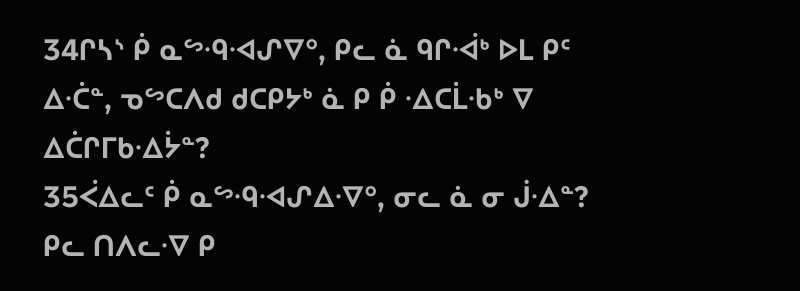34ᒋᓴᔅ ᑮ ᓇᔥᑴᐗᔑᐁᐤ, ᑭᓚ ᓈ ᑫᒋᐙᒃ ᐅᒪ ᑭᑦ ᐃᑣᓐ, ᓀᔥᑕᐱᑯ ᑯᑕᑭᔭᒃ ᓈ ᑭ ᑮ ᐎᑕᒫᑾᒃ ᐁ ᐃᑖᒋᒥᑲᐎᔮᓐ?
35ᐹᐃᓚᑦ ᑮ ᓇᔥᑴᐗᔑᐃᐌᐤ, ᓂᓚ ᓈ ᓂ ᒎᐎᓐ? ᑭᓚ ᑎᐱᓚᐌ ᑭ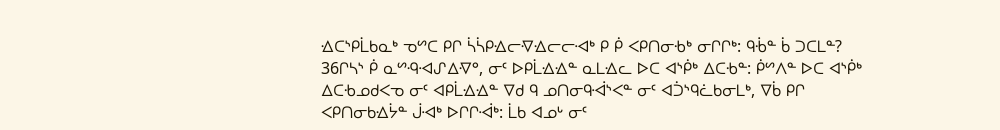ᐎᑕᔅᑭᒫᑲᓇᒃ ᓀᔥᑕ ᑭᒋ ᓵᓵᑭᐎᓕᐌᐎᓕᓕᐗᒃ ᑭ ᑮ ᐸᑭᑎᓂᑾᒃ ᓂᒋᒋᒃ: ᑫᒀᓐ ᑳ ᑐᑕᒪᓐ?
36ᒋᓴᔅ ᑮ ᓇᔥᑴᐗᔑᐃᐌᐤ, ᓂᑦ ᐅᑭᒫᐎᐎᓐ ᓇᒪᐎᓚ ᐅᑕ ᐊᔅᑮᒃ ᐃᑕᑾᓐ: ᑮᔥᐱᓐ ᐅᑕ ᐊᔅᑮᒃ ᐃᑕᑾᓄᑯᐸᓀ ᓂᑦ ᐊᑭᒫᐎᐎᓐ ᐁᑯ ᑫ ᓄᑎᓂᑫᐙᔅᐸᓐ ᓂᑦ ᐊᑑᔅᑫᓛᑲᓂᒪᒃ, ᐁᑳ ᑭᒋ ᐸᑭᑎᓂᑲᐎᔮᓐ ᒎᐗᒃ ᐅᒋᒋᐙᒃ: ᒫᑲ ᐊᓄᒡ ᓂᑦ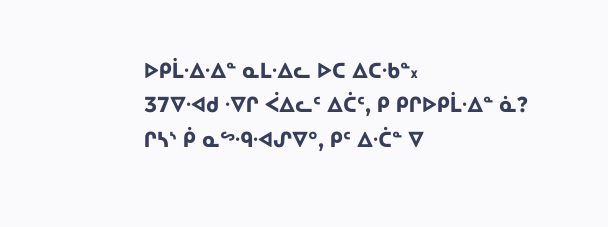ᐅᑭᒫᐎᐎᓐ ᓇᒪᐎᓚ ᐅᑕ ᐃᑕᑾᓐ᙮
37ᐁᐗᑯ ᐌᒋ ᐹᐃᓚᑦ ᐃᑖᑦ, ᑭ ᑭᒋᐅᑭᒫᐎᓐ ᓈ?
ᒋᓴᔅ ᑮ ᓇᔥᑴᐗᔑᐁᐤ, ᑭᑦ ᐃᑣᓐ ᐁ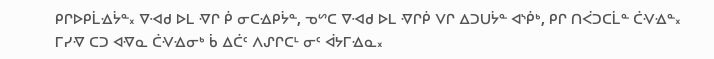ᑭᒋᐅᑭᒫᐎᔮᓐ᙮ ᐁᐗᑯ ᐅᒪ ᐌᒋ ᑮ ᓂᑕᐎᑭᔮᓐ, ᓀᔥᑕ ᐁᐗᑯ ᐅᒪ ᐌᒋᑮ ᐯᒋ ᐃᑐᑌᔮᓐ ᐊᔅᑮᒃ, ᑭᒋ ᑎᐹᑐᑕᒫᓐ ᑖᐺᐎᓐ᙮ ᒥᓯᐌ ᑕᑐ ᐊᐌᓇ ᑖᐺᐎᓂᒃ ᑳ ᐃᑖᑦ ᐱᔑᒋᑕᒻ ᓂᑦ ᐋᔭᒥᐎᓇ᙮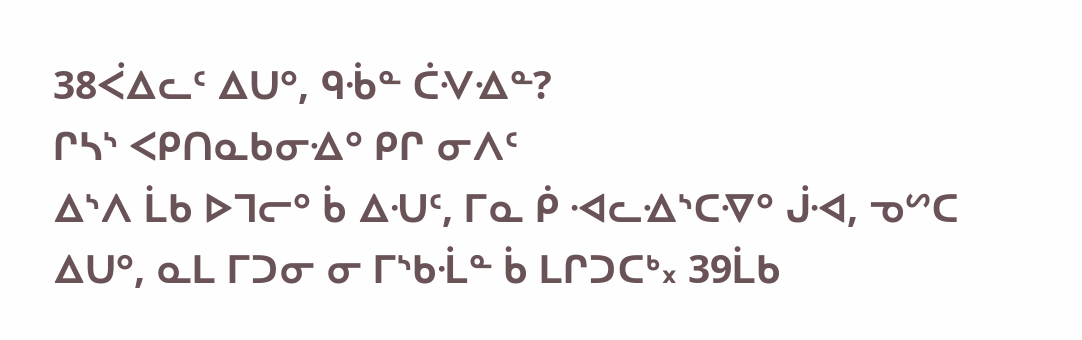38ᐹᐃᓚᑦ ᐃᑌᐤ, ᑫᒀᓐ ᑖᐺᐎᓐ?
ᒋᓴᔅ ᐸᑭᑎᓇᑲᓂᐎᐤ ᑭᒋ ᓂᐱᑦ
ᐃᔅᐱ ᒫᑲ ᐅᒣᓕᐤ ᑳ ᐃᑗᑦ, ᒥᓇ ᑮ ᐗᓚᐎᔅᑕᐌᐤ ᒎᐗ, ᓀᔥᑕ ᐃᑌᐤ, ᓇᒪ ᒥᑐᓂ ᓂ ᒥᔅᑲᒸᓐ ᑳ ᒪᒋᑐᑕᒃ᙮ 39ᒫᑲ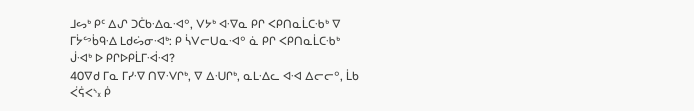ᒧᔕᒃ ᑭᑦ ᐃᔑ ᑐᑖᑲᐎᓇᐗᐤ, ᐯᔭᒃ ᐊᐌᓇ ᑭᒋ ᐸᑭᑎᓇᒫᑕᑾᒃ ᐁ ᒥᔮᔥᑳᑫᐎ ᒪᑯᔖᓂᐗᒃ: ᑭ ᓵᐯᓕᑌᓇᐗᐤ ᓈ ᑭᒋ ᐸᑭᑎᓇᒫᑕᑾᒃ ᒎᐗᒃ ᐅ ᑭᒋᐅᑭᒫᒥᐙᐗ?
40ᐁᑯ ᒥᓇ ᒥᓯᐌ ᑎᐁᐺᒋᒃ, ᐁ ᐃᑗᒋᒃ, ᓇᒪᐎᓚ ᐊᐗ ᐃᓕᓕᐤ, ᒫᑲ ᐹᕌᐸᔅ᙮ ᑮ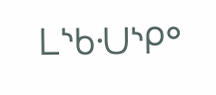ᒪᔅᑲᑗᔅᑭᐤ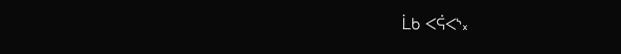ᒫᑲ ᐸᕌᐸᔅ᙮